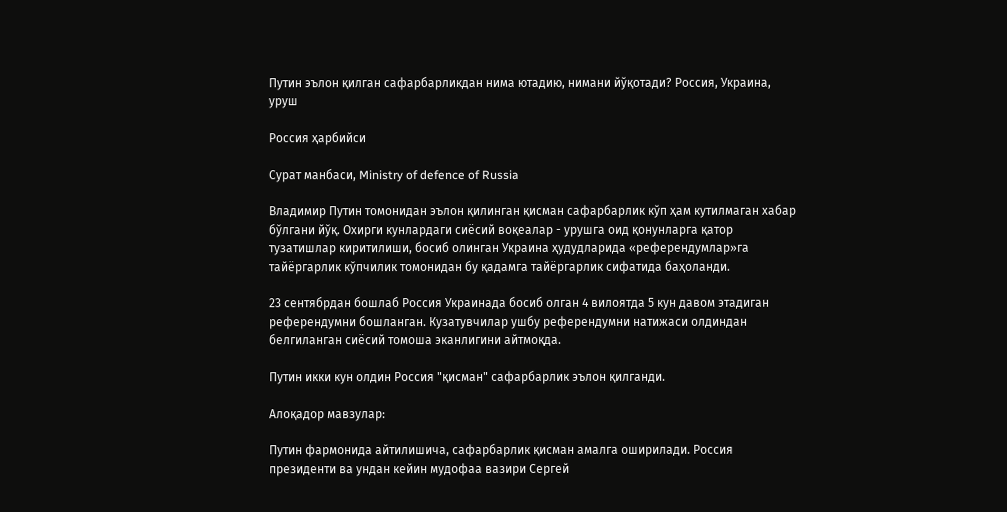Путин эълон қилган сафарбарликдан нима ютадию, нимани йўқотади? Россия, Украина, уруш

Россия ҳарбийси

Сурат манбаси, Ministry of defence of Russia

Владимир Путин томонидан эълон қилинган қисман сафарбарлик кўп ҳам кутилмаган хабар бўлгани йўқ. Охирги кунлардаги сиёсий воқеалар - урушга оид қонунларга қатор тузатишлар киритилиши, босиб олинган Украина ҳудудларида «референдумлар»га тайёргарлик кўпчилик томонидан бу қадамга тайёргарлик сифатида баҳоланди.

23 сентябрдан бошлаб Россия Украинада босиб олган 4 вилоятда 5 кун давом этадиган референдумни бошланган. Кузатувчилар ушбу референдумни натижаси олдиндан белгиланган сиёсий томоша эканлигини айтмоқда.

Путин икки кун олдин Россия "қисман" сафарбарлик эълон қилганди.

Алоқадор мавзулар:

Путин фармонида айтилишича, сафарбарлик қисман амалга оширилади. Россия президенти ва ундан кейин мудофаа вазири Сергей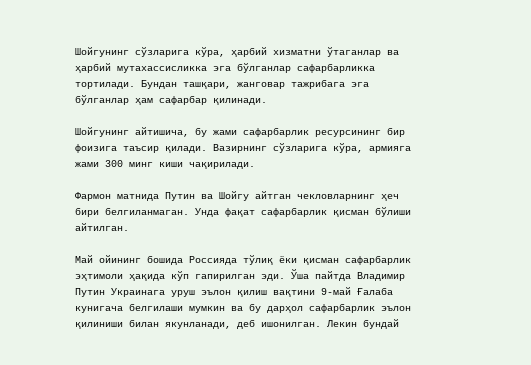Шойгунинг сўзларига кўра, ҳарбий хизматни ўтаганлар ва ҳарбий мутахассисликка эга бўлганлар сафарбарликка тортилади. Бундан ташқари, жанговар тажрибага эга бўлганлар ҳам сафарбар қилинади.

Шойгунинг айтишича, бу жами сафарбарлик ресурсининг бир фоизига таъсир қилади. Вазирнинг сўзларига кўра, армияга жами 300 минг киши чақирилади.

Фармон матнида Путин ва Шойгу айтган чекловларнинг ҳеч бири белгиланмаган. Унда фақат сафарбарлик қисман бўлиши айтилган.

Май ойининг бошида Россияда тўлиқ ёки қисман сафарбарлик эҳтимоли ҳақида кўп гапирилган эди. Ўша пайтда Владимир Путин Украинага уруш эълон қилиш вақтини 9-май Ғалаба кунигача белгилаши мумкин ва бу дарҳол сафарбарлик эълон қилиниши билан якунланади, деб ишонилган. Лекин бундай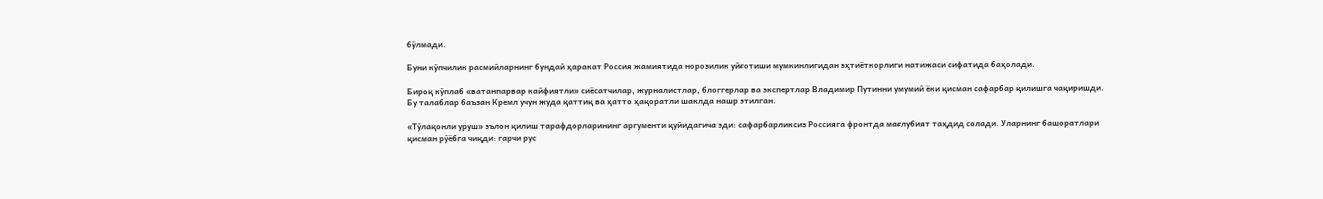бўлмади.

Буни кўпчилик расмийларнинг бундай ҳаракат Россия жамиятида норозилик уйғотиши мумкинлигидан эҳтиёткорлиги натижаси сифатида баҳолади.

Бироқ кўплаб «ватанпарвар кайфиятли» сиёсатчилар, журналистлар, блоггерлар ва экспертлар Владимир Путинни умумий ёки қисман сафарбар қилишга чақиришди. Бу талаблар баъзан Кремл учун жуда қаттиқ ва ҳатто ҳақоратли шаклда нашр этилган.

«Тўлақонли уруш» эълон қилиш тарафдорларининг аргументи қуйидагича эди: сафарбарликсиз Россияга фронтда мағлубият таҳдид солади. Уларнинг башоратлари қисман рўёбга чиқди: гарчи рус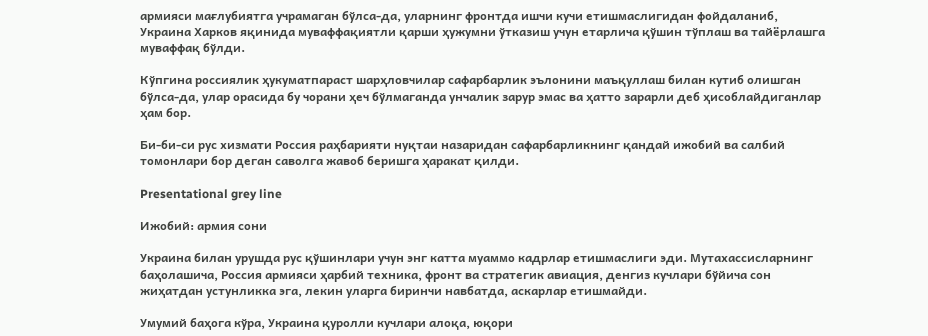армияси мағлубиятга учрамаган бўлса-да, уларнинг фронтда ишчи кучи етишмаслигидан фойдаланиб, Украина Харков яқинида муваффақиятли қарши ҳужумни ўтказиш учун етарлича қўшин тўплаш ва тайёрлашга муваффақ бўлди.

Кўпгина россиялик ҳукуматпараст шарҳловчилар сафарбарлик эълонини маъқуллаш билан кутиб олишган бўлса-да, улар орасида бу чорани ҳеч бўлмаганда унчалик зарур эмас ва ҳатто зарарли деб ҳисоблайдиганлар ҳам бор.

Би-би-си рус хизмати Россия раҳбарияти нуқтаи назаридан сафарбарликнинг қандай ижобий ва салбий томонлари бор деган саволга жавоб беришга ҳаракат қилди.

Presentational grey line

Ижобий: армия сони

Украина билан урушда рус қўшинлари учун энг катта муаммо кадрлар етишмаслиги эди. Мутахассисларнинг баҳолашича, Россия армияси ҳарбий техника, фронт ва стратегик авиация, денгиз кучлари бўйича сон жиҳатдан устунликка эга, лекин уларга биринчи навбатда, аскарлар етишмайди.

Умумий баҳога кўра, Украина қуролли кучлари алоқа, юқори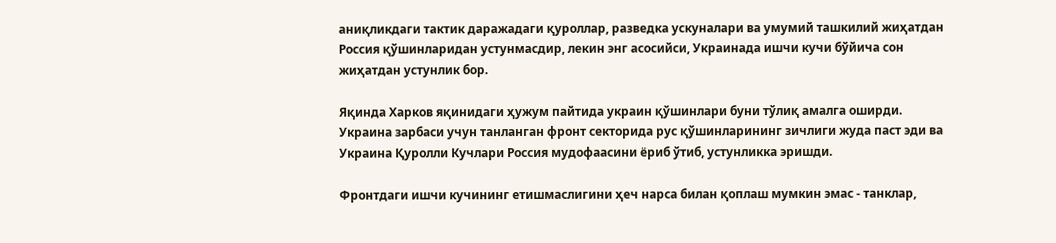аниқликдаги тактик даражадаги қуроллар, разведка ускуналари ва умумий ташкилий жиҳатдан Россия қўшинларидан устунмасдир, лекин энг асосийси, Украинада ишчи кучи бўйича сон жиҳатдан устунлик бор.

Яқинда Харков яқинидаги ҳужум пайтида украин қўшинлари буни тўлиқ амалга оширди. Украина зарбаси учун танланган фронт секторида рус қўшинларининг зичлиги жуда паст эди ва Украина Қуролли Кучлари Россия мудофаасини ёриб ўтиб, устунликка эришди.

Фронтдаги ишчи кучининг етишмаслигини ҳеч нарса билан қоплаш мумкин эмас - танклар,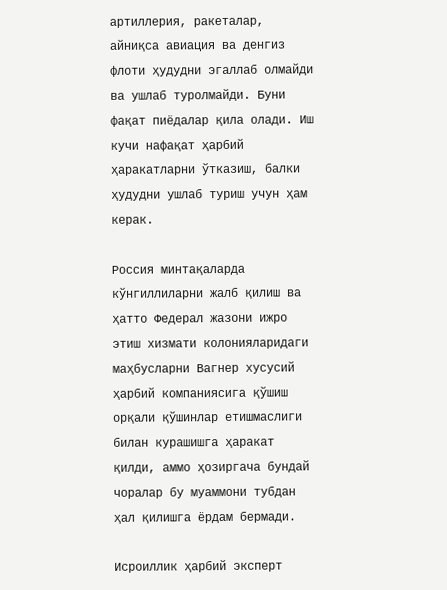артиллерия, ракеталар, айниқса авиация ва денгиз флоти ҳудудни эгаллаб олмайди ва ушлаб туролмайди. Буни фақат пиёдалар қила олади. Иш кучи нафақат ҳарбий ҳаракатларни ўтказиш, балки ҳудудни ушлаб туриш учун ҳам керак.

Россия минтақаларда кўнгиллиларни жалб қилиш ва ҳатто Федерал жазони ижро этиш хизмати колонияларидаги маҳбусларни Вагнер хусусий ҳарбий компаниясига қўшиш орқали қўшинлар етишмаслиги билан курашишга ҳаракат қилди, аммо ҳозиргача бундай чоралар бу муаммони тубдан ҳал қилишга ёрдам бермади.

Исроиллик ҳарбий эксперт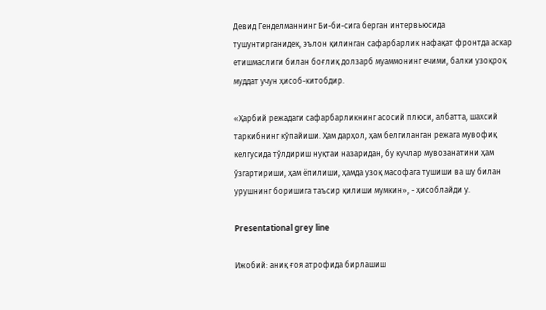Девид Генделманнинг Би-би-сига берган интервьюсида тушунтирганидек, эълон қилинган сафарбарлик нафақат фронтда аскар етишмаслиги билан боғлиқ долзарб муаммонинг ечими, балки узоқроқ муддат учун ҳисоб-китобдир.

«Ҳарбий режадаги сафарбарликнинг асосий плюси, албатта, шахсий таркибнинг кўпайиши. Ҳам дарҳол, ҳам белгиланган режага мувофиқ келгусида тўлдириш нуқтаи назаридан, бу кучлар мувозанатини ҳам ўзгартириши, ҳам ёпилиши, ҳамда узоқ масофага тушиши ва шу билан урушнинг боришига таъсир қилиши мумкин», - ҳисоблайди у.

Presentational grey line

Ижобий: аниқ ғоя атрофида бирлашиш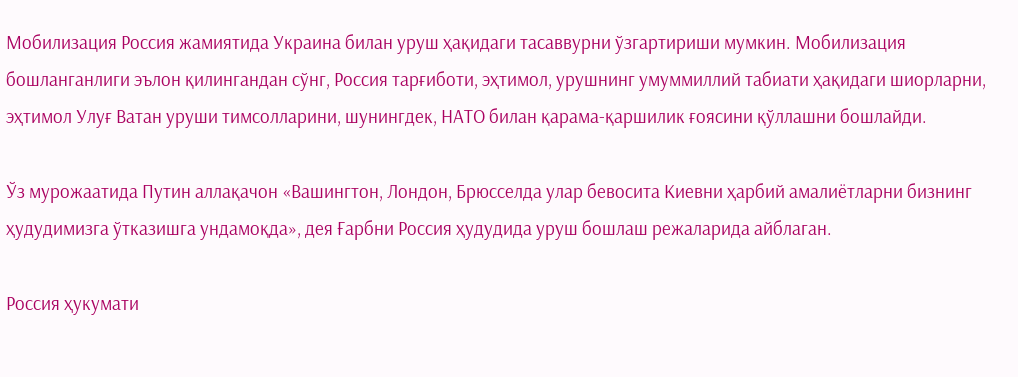Мобилизация Россия жамиятида Украина билан уруш ҳақидаги тасаввурни ўзгартириши мумкин. Мобилизация бошланганлиги эълон қилингандан сўнг, Россия тарғиботи, эҳтимол, урушнинг умуммиллий табиати ҳақидаги шиорларни, эҳтимол Улуғ Ватан уруши тимсолларини, шунингдек, НАТО билан қарама-қаршилик ғоясини қўллашни бошлайди.

Ўз мурожаатида Путин аллақачон «Вашингтон, Лондон, Брюсселда улар бевосита Киевни ҳарбий амалиётларни бизнинг ҳудудимизга ўтказишга ундамоқда», дея Ғарбни Россия ҳудудида уруш бошлаш режаларида айблаган.

Россия ҳукумати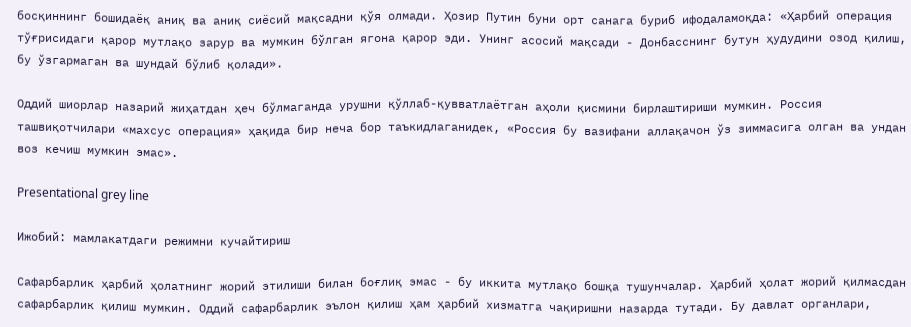босқиннинг бошидаёқ аниқ ва аниқ сиёсий мақсадни қўя олмади. Ҳозир Путин буни орт санага буриб ифодаламоқда: «Ҳарбий операция тўғрисидаги қарор мутлақо зарур ва мумкин бўлган ягона қарор эди. Унинг асосий мақсади - Донбасснинг бутун ҳудудини озод қилиш, бу ўзгармаган ва шундай бўлиб қолади».

Оддий шиорлар назарий жиҳатдан ҳеч бўлмаганда урушни қўллаб-қувватлаётган аҳоли қисмини бирлаштириши мумкин. Россия ташвиқотчилари «махсус операция» ҳақида бир неча бор таъкидлаганидек, «Россия бу вазифани аллақачон ўз зиммасига олган ва ундан воз кечиш мумкин эмас».

Presentational grey line

Ижобий: мамлакатдаги режимни кучайтириш

Сафарбарлик ҳарбий ҳолатнинг жорий этилиши билан боғлиқ эмас - бу иккита мутлақо бошқа тушунчалар. Ҳарбий ҳолат жорий қилмасдан сафарбарлик қилиш мумкин. Оддий сафарбарлик эълон қилиш ҳам ҳарбий хизматга чақиришни назарда тутади. Бу давлат органлари,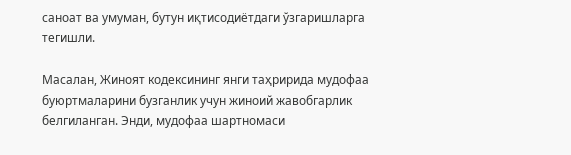саноат ва умуман, бутун иқтисодиётдаги ўзгаришларга тегишли.

Масалан, Жиноят кодексининг янги таҳририда мудофаа буюртмаларини бузганлик учун жиноий жавобгарлик белгиланган. Энди, мудофаа шартномаси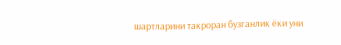шартларини такроран бузганлик ёки уни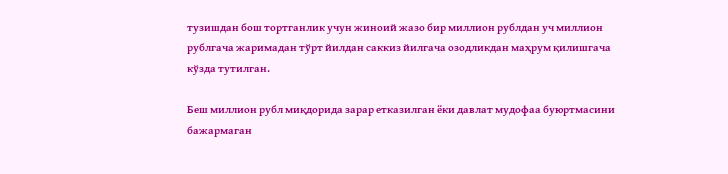тузишдан бош тортганлик учун жиноий жазо бир миллион рублдан уч миллион рублгача жаримадан тўрт йилдан саккиз йилгача озодликдан маҳрум қилишгача кўзда тутилган.

Беш миллион рубл миқдорида зарар етказилган ёки давлат мудофаа буюртмасини бажармаган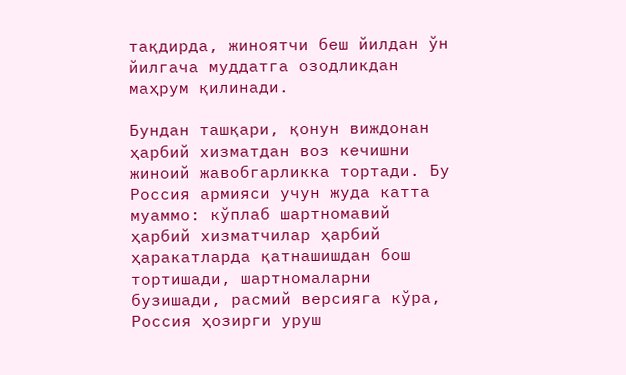тақдирда, жиноятчи беш йилдан ўн йилгача муддатга озодликдан маҳрум қилинади.

Бундан ташқари, қонун виждонан ҳарбий хизматдан воз кечишни жиноий жавобгарликка тортади. Бу Россия армияси учун жуда катта муаммо: кўплаб шартномавий ҳарбий хизматчилар ҳарбий ҳаракатларда қатнашишдан бош тортишади, шартномаларни бузишади, расмий версияга кўра, Россия ҳозирги уруш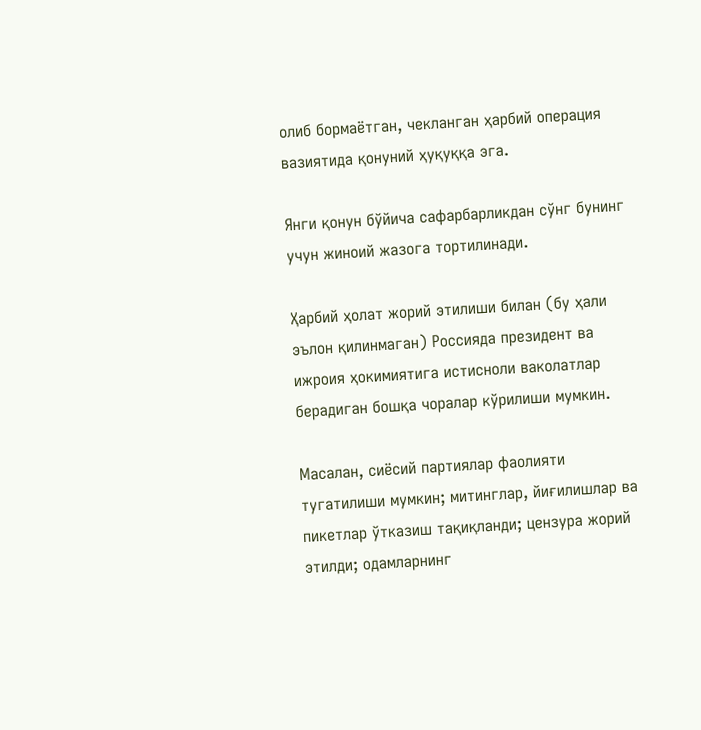олиб бормаётган, чекланган ҳарбий операция вазиятида қонуний ҳуқуққа эга.

Янги қонун бўйича сафарбарликдан сўнг бунинг учун жиноий жазога тортилинади.

Ҳарбий ҳолат жорий этилиши билан (бу ҳали эълон қилинмаган) Россияда президент ва ижроия ҳокимиятига истисноли ваколатлар берадиган бошқа чоралар кўрилиши мумкин.

Масалан, сиёсий партиялар фаолияти тугатилиши мумкин; митинглар, йиғилишлар ва пикетлар ўтказиш тақиқланди; цензура жорий этилди; одамларнинг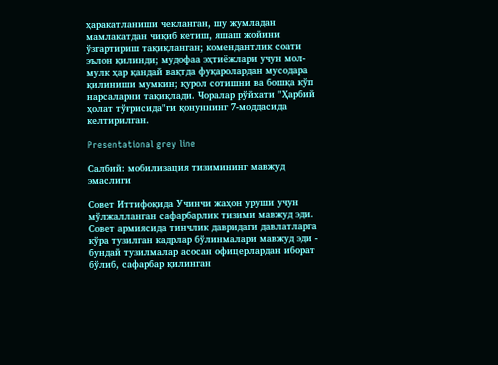ҳаракатланиши чекланган, шу жумладан мамлакатдан чиқиб кетиш, яшаш жойини ўзгартириш тақиқланган; комендантлик соати эълон қилинди; мудофаа эҳтиёжлари учун мол-мулк ҳар қандай вақтда фуқаролардан мусодара қилиниши мумкин; қурол сотишни ва бошқа кўп нарсаларни тақиқлади. Чоралар рўйхати "Ҳарбий ҳолат тўғрисида"ги қонуннинг 7-моддасида келтирилган.

Presentational grey line

Салбий: мобилизация тизимининг мавжуд эмаслиги

Совет Иттифоқида Учинчи жаҳон уруши учун мўлжалланган сафарбарлик тизими мавжуд эди. Совет армиясида тинчлик давридаги давлатларга кўра тузилган кадрлар бўлинмалари мавжуд эди - бундай тузилмалар асосан офицерлардан иборат бўлиб, сафарбар қилинган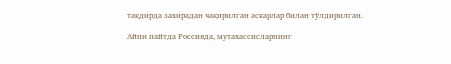тақдирда захирадан чақирилган аскарлар билан тўлдирилган.

Айни пайтда Россияда, мутахассисларнинг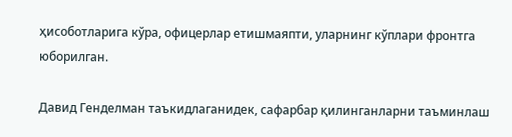ҳисоботларига кўра, офицерлар етишмаяпти, уларнинг кўплари фронтга юборилган.

Давид Генделман таъкидлаганидек, сафарбар қилинганларни таъминлаш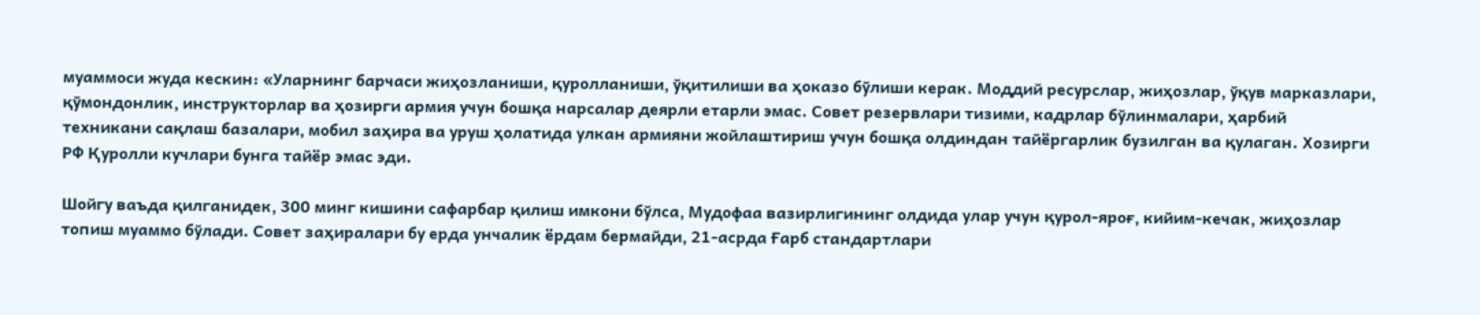муаммоси жуда кескин: «Уларнинг барчаси жиҳозланиши, қуролланиши, ўқитилиши ва ҳоказо бўлиши керак. Моддий ресурслар, жиҳозлар, ўқув марказлари, қўмондонлик, инструкторлар ва ҳозирги армия учун бошқа нарсалар деярли етарли эмас. Совет резервлари тизими, кадрлар бўлинмалари, ҳарбий техникани сақлаш базалари, мобил заҳира ва уруш ҳолатида улкан армияни жойлаштириш учун бошқа олдиндан тайёргарлик бузилган ва қулаган. Хозирги РФ Қуролли кучлари бунга тайёр эмас эди.

Шойгу ваъда қилганидек, 300 минг кишини сафарбар қилиш имкони бўлса, Мудофаа вазирлигининг олдида улар учун қурол-яроғ, кийим-кечак, жиҳозлар топиш муаммо бўлади. Совет заҳиралари бу ерда унчалик ёрдам бермайди, 21-асрда Ғарб стандартлари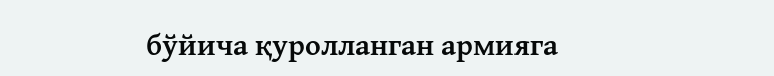бўйича қуролланган армияга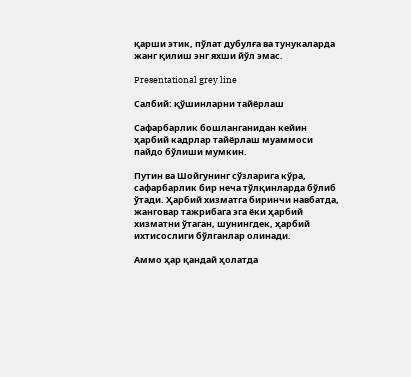қарши этик, пўлат дубулға ва тунукаларда жанг қилиш энг яхши йўл эмас.

Presentational grey line

Салбий: қўшинларни тайёрлаш

Сафарбарлик бошланганидан кейин ҳарбий кадрлар тайёрлаш муаммоси пайдо бўлиши мумкин.

Путин ва Шойгунинг сўзларига кўра, сафарбарлик бир неча тўлқинларда бўлиб ўтади. Ҳарбий хизматга биринчи навбатда, жанговар тажрибага эга ёки ҳарбий хизматни ўтаган, шунингдек, ҳарбий ихтисослиги бўлганлар олинади.

Аммо ҳар қандай ҳолатда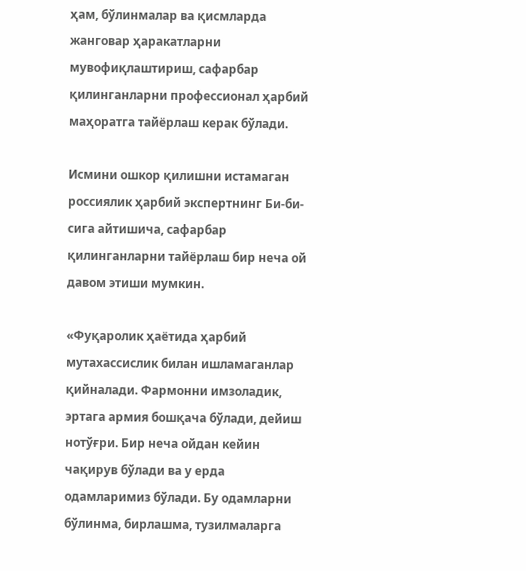ҳам, бўлинмалар ва қисмларда жанговар ҳаракатларни мувофиқлаштириш, сафарбар қилинганларни профессионал ҳарбий маҳоратга тайёрлаш керак бўлади.

Исмини ошкор қилишни истамаган россиялик ҳарбий экспертнинг Би-би-сига айтишича, сафарбар қилинганларни тайёрлаш бир неча ой давом этиши мумкин.

«Фуқаролик ҳаётида ҳарбий мутахассислик билан ишламаганлар қийналади. Фармонни имзоладик, эртага армия бошқача бўлади, дейиш нотўғри. Бир неча ойдан кейин чақирув бўлади ва у ерда одамларимиз бўлади. Бу одамларни бўлинма, бирлашма, тузилмаларга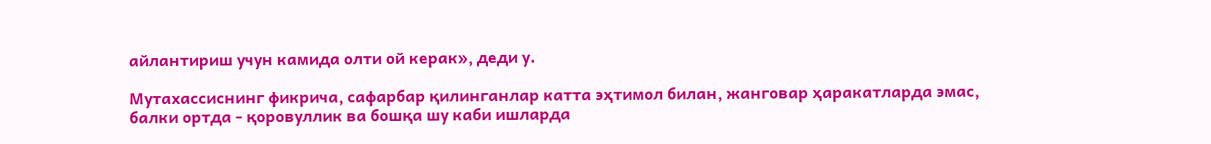айлантириш учун камида олти ой керак», деди у.

Мутахассиснинг фикрича, сафарбар қилинганлар катта эҳтимол билан, жанговар ҳаракатларда эмас, балки ортда - қоровуллик ва бошқа шу каби ишларда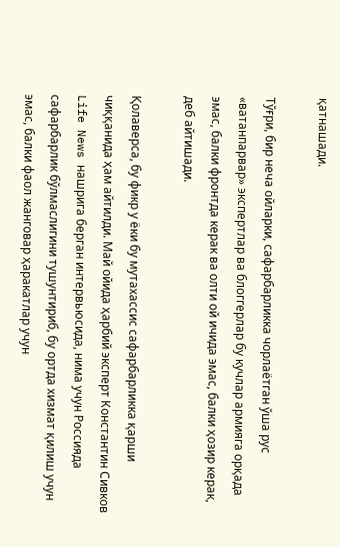қатнашади.

Тўғри, бир неча ойларки, сафарбарликка чорлаётган ўша рус «ватанпарвар» экспертлар ва блоггерлар бу кучлар армияга орқада эмас, балки фронтда керак ва олти ой ичида эмас, балки ҳозир керак, деб айтишади.

Қолаверса, бу фикр у ёки бу мутахассис сафарбарликка қарши чиққанида ҳам айтилди. Май ойида ҳарбий эксперт Константин Сивков Life News нашрига берган интервьюсида, нима учун Россияда сафарбарлик бўлмаслигини тушунтириб, бу ортда хизмат қилиш учун эмас, балки фаол жанговар ҳаракатлар учун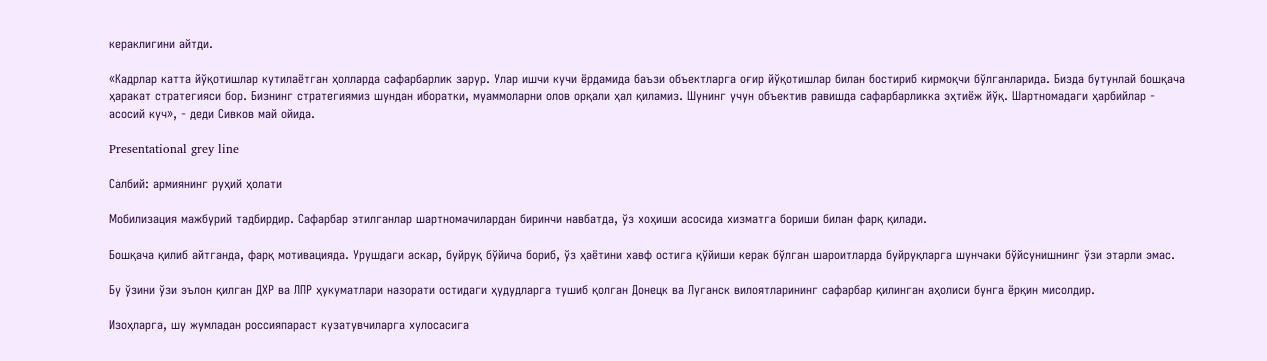кераклигини айтди.

«Кадрлар катта йўқотишлар кутилаётган ҳолларда сафарбарлик зарур. Улар ишчи кучи ёрдамида баъзи объектларга оғир йўқотишлар билан бостириб кирмоқчи бўлганларида. Бизда бутунлай бошқача ҳаракат стратегияси бор. Бизнинг стратегиямиз шундан иборатки, муаммоларни олов орқали ҳал қиламиз. Шунинг учун объектив равишда сафарбарликка эҳтиёж йўқ. Шартномадаги ҳарбийлар - асосий куч», - деди Сивков май ойида.

Presentational grey line

Салбий: армиянинг руҳий ҳолати

Мобилизация мажбурий тадбирдир. Сафарбар этилганлар шартномачилардан биринчи навбатда, ўз хоҳиши асосида хизматга бориши билан фарқ қилади.

Бошқача қилиб айтганда, фарқ мотивацияда. Урушдаги аскар, буйруқ бўйича бориб, ўз ҳаётини хавф остига қўйиши керак бўлган шароитларда буйруқларга шунчаки бўйсунишнинг ўзи этарли эмас.

Бу ўзини ўзи эълон қилган ДХР ва ЛПР ҳукуматлари назорати остидаги ҳудудларга тушиб қолган Донецк ва Луганск вилоятларининг сафарбар қилинган аҳолиси бунга ёрқин мисолдир.

Изоҳларга, шу жумладан россияпараст кузатувчиларга хулосасига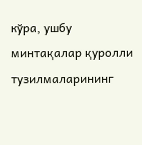кўра, ушбу минтақалар қуролли тузилмаларининг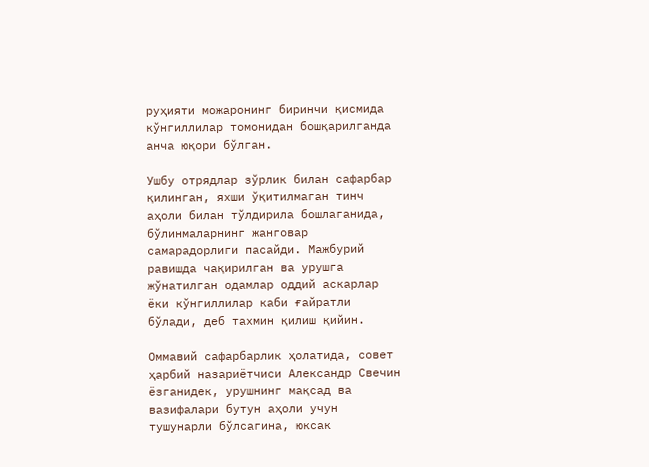руҳияти можаронинг биринчи қисмида кўнгиллилар томонидан бошқарилганда анча юқори бўлган.

Ушбу отрядлар зўрлик билан сафарбар қилинган, яхши ўқитилмаган тинч аҳоли билан тўлдирила бошлаганида, бўлинмаларнинг жанговар самарадорлиги пасайди. Мажбурий равишда чақирилган ва урушга жўнатилган одамлар оддий аскарлар ёки кўнгиллилар каби ғайратли бўлади, деб тахмин қилиш қийин.

Оммавий сафарбарлик ҳолатида, совет ҳарбий назариётчиси Александр Свечин ёзганидек, урушнинг мақсад ва вазифалари бутун аҳоли учун тушунарли бўлсагина, юксак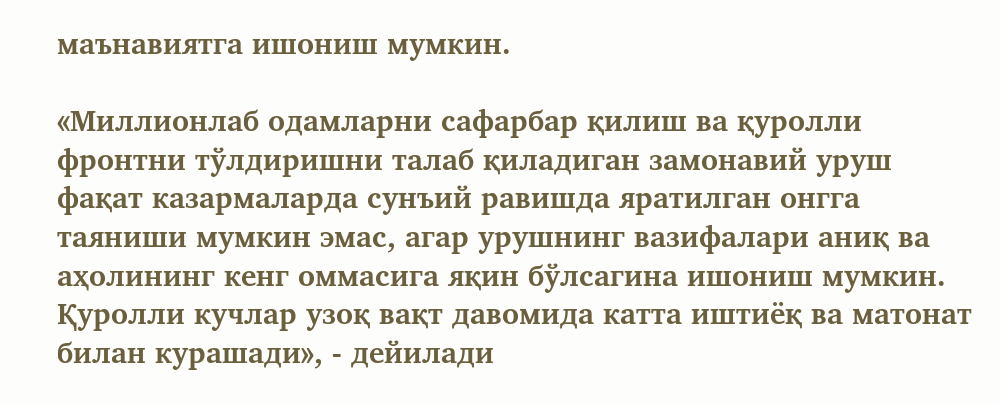маънавиятга ишониш мумкин.

«Миллионлаб одамларни сафарбар қилиш ва қуролли фронтни тўлдиришни талаб қиладиган замонавий уруш фақат казармаларда сунъий равишда яратилган онгга таяниши мумкин эмас, агар урушнинг вазифалари аниқ ва аҳолининг кенг оммасига яқин бўлсагина ишониш мумкин. Қуролли кучлар узоқ вақт давомида катта иштиёқ ва матонат билан курашади», - дейилади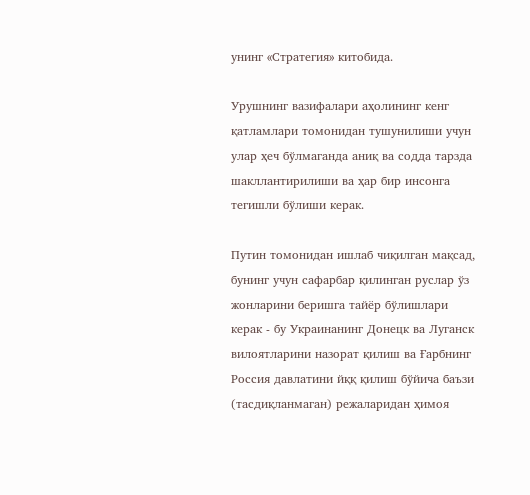унинг «Стратегия» китобида.

Урушнинг вазифалари аҳолининг кенг қатламлари томонидан тушунилиши учун улар ҳеч бўлмаганда аниқ ва содда тарзда шакллантирилиши ва ҳар бир инсонга тегишли бўлиши керак.

Путин томонидан ишлаб чиқилган мақсад, бунинг учун сафарбар қилинган руслар ўз жонларини беришга тайёр бўлишлари керак - бу Украинанинг Донецк ва Луганск вилоятларини назорат қилиш ва Ғарбнинг Россия давлатини йққ қилиш бўйича баъзи (тасдиқланмаган) режаларидан ҳимоя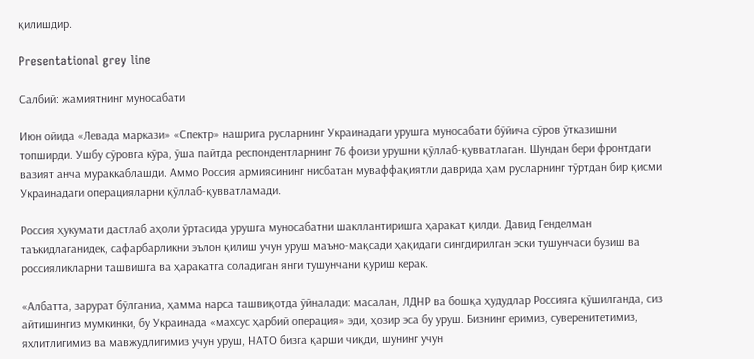қилишдир.

Presentational grey line

Салбий: жамиятнинг муносабати

Июн ойида «Левада маркази» «Спектр» нашрига русларнинг Украинадаги урушга муносабати бўйича сўров ўтказишни топширди. Ушбу сўровга кўра, ўша пайтда респондентларнинг 76 фоизи урушни қўллаб-қувватлаган. Шундан бери фронтдаги вазият анча мураккаблашди. Аммо Россия армиясининг нисбатан муваффақиятли даврида ҳам русларнинг тўртдан бир қисми Украинадаги операцияларни қўллаб-қувватламади.

Россия ҳукумати дастлаб аҳоли ўртасида урушга муносабатни шакллантиришга ҳаракат қилди. Давид Генделман таъкидлаганидек, сафарбарликни эълон қилиш учун уруш маъно-мақсади ҳақидаги сингдирилган эски тушунчаси бузиш ва россияликларни ташвишга ва ҳаракатга соладиган янги тушунчани қуриш керак.

«Албатта, зарурат бўлганиа, ҳамма нарса ташвиқотда ўйналади: масалан, ЛДНР ва бошқа ҳудудлар Россияга қўшилганда, сиз айтишингиз мумкинки, бу Украинада «махсус ҳарбий операция» эди, ҳозир эса бу уруш. Бизнинг еримиз, суверенитетимиз, яхлитлигимиз ва мавжудлигимиз учун уруш, НАТО бизга қарши чиқди, шунинг учун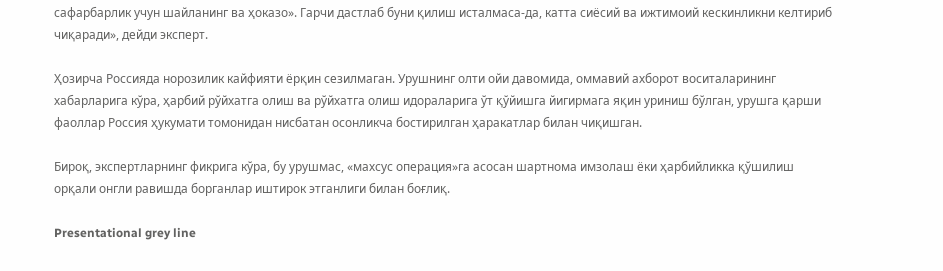сафарбарлик учун шайланинг ва ҳоказо». Гарчи дастлаб буни қилиш исталмаса-да, катта сиёсий ва ижтимоий кескинликни келтириб чиқаради», дейди эксперт.

Ҳозирча Россияда норозилик кайфияти ёрқин сезилмаган. Урушнинг олти ойи давомида, оммавий ахборот воситаларининг хабарларига кўра, ҳарбий рўйхатга олиш ва рўйхатга олиш идораларига ўт қўйишга йигирмага яқин уриниш бўлган, урушга қарши фаоллар Россия ҳукумати томонидан нисбатан осонликча бостирилган ҳаракатлар билан чиқишган.

Бироқ, экспертларнинг фикрига кўра, бу урушмас, «махсус операция»га асосан шартнома имзолаш ёки ҳарбийликка қўшилиш орқали онгли равишда борганлар иштирок этганлиги билан боғлиқ.

Presentational grey line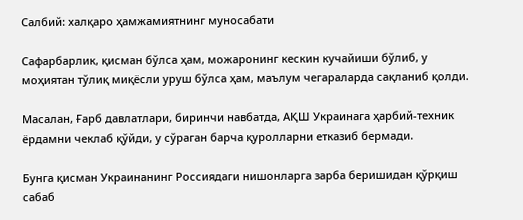Салбий: халқаро ҳамжамиятнинг муносабати

Сафарбарлик, қисман бўлса ҳам, можаронинг кескин кучайиши бўлиб, у моҳиятан тўлиқ миқёсли уруш бўлса ҳам, маълум чегараларда сақланиб қолди.

Масалан, Ғарб давлатлари, биринчи навбатда, АҚШ Украинага ҳарбий-техник ёрдамни чеклаб қўйди, у сўраган барча қуролларни етказиб бермади.

Бунга қисман Украинанинг Россиядаги нишонларга зарба беришидан қўрқиш сабаб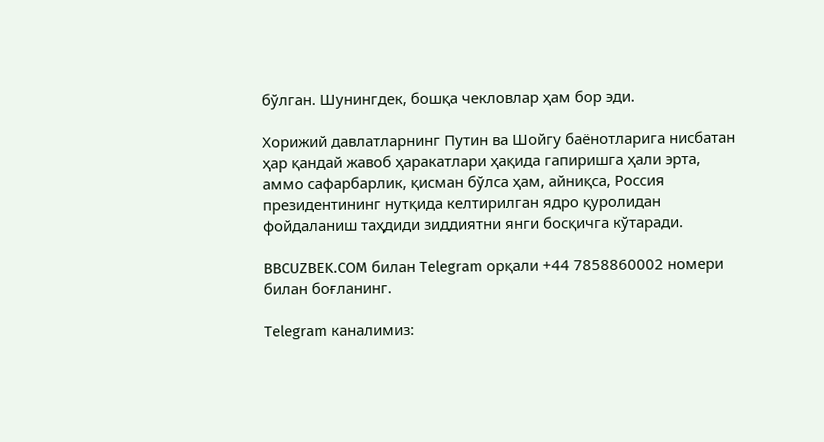бўлган. Шунингдек, бошқа чекловлар ҳам бор эди.

Хорижий давлатларнинг Путин ва Шойгу баёнотларига нисбатан ҳар қандай жавоб ҳаракатлари ҳақида гапиришга ҳали эрта, аммо сафарбарлик, қисман бўлса ҳам, айниқса, Россия президентининг нутқида келтирилган ядро қуролидан фойдаланиш таҳдиди зиддиятни янги босқичга кўтаради.

BBCUZBEK.COM билан Telegram орқали +44 7858860002 номери билан боғланинг.

Telegram каналимиз: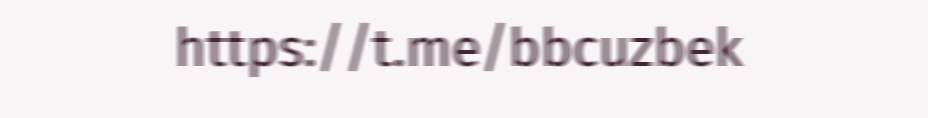https://t.me/bbcuzbek